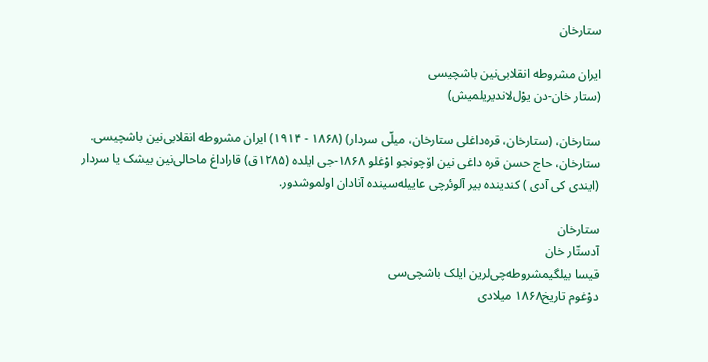ستارخان

ایران مشروطه انقلابی‌نین باشچیسی
(ستار خان-دن يوْل‌لاندیریلمیش)

ستارخان، (ستارخان، قره‌داغلی ستارخان، میلّی سردار) (۱۸۶۸ - ۱۹۱۴) ایران مشروطه انقلابی‌نین باشچیسی. ستارخان، حاج حسن قره داغی نین اۆچونجو اوْغلو ۱۸۶۸-جی ایلده (۱۲۸۵ق) قاراداغ ماحالی‌نین بیشک یا سردار (ایندی کی آدی ) کندینده بیر آلوئرچی عاییله‌سینده آنادان اولموشدور.

ستارخان
آدستّار خان
قیسا بیلگیمشروطه‌چی‌لرین ایلک باشچی‌سی
دوْغوم تاریخ۱۸۶۸ میلادی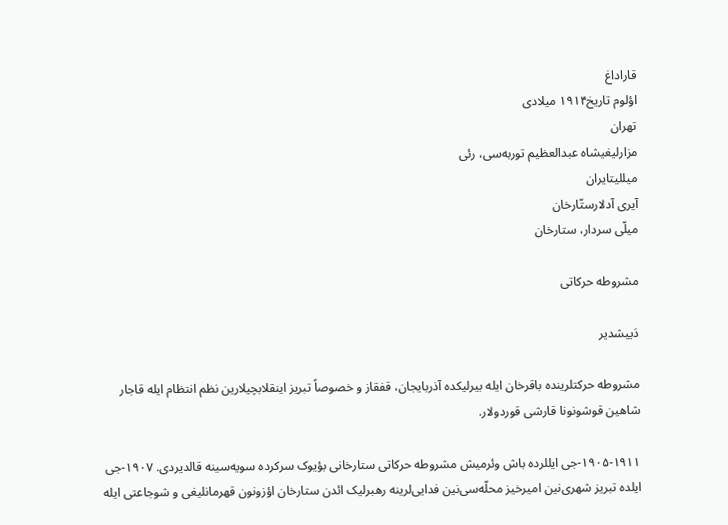قاراداغ
اؤلوم تاریخ۱۹۱۴ میلادی
تهران
مزارلیغیشاه عبدالعظیم توربه‌سی، رئی
میللیتایران
آیری آدلارستّارخان
میلّی سردار، ستارخان

مشروطه حرکاتی

دَییشدیر

مشروطه حرکتلرینده باقرخان ایله بیرلیکده آذربایجان، قفقاز و خصوصاً تبریز اینقلابچیلارین نظم انتظام ایله قاجار شاهین قوشونونا قارشی قوردولار.

۱۹۰۵-۱۹۱۱-جی ایللرده باش وئرمیش مشروطه حرکاتی ستارخانی بؤیوک سرکرده سویه‌سینه قالدیردی. ۱۹۰۷-جی ایلده تبریز شهری‌نین امیرخیز محلّه‌سی‌نین فدایی‌لرینه رهبرلیک ائدن ستارخان اؤزونون قهرمانلیغی و شوجاعتی ایله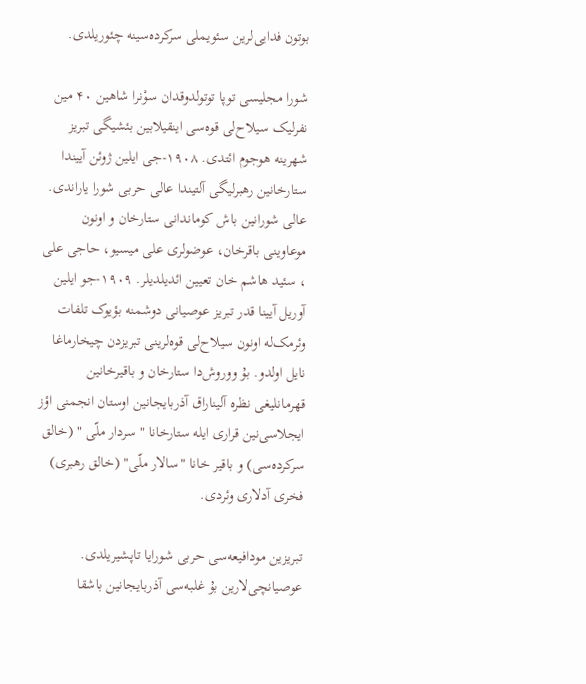بوتون فدایی‌لرین سئویملی سرکرده‌سینه چئوریلدی.

شورا مجلیسی توپا توتولدوقدان سوْنرا شاهین ۴۰ مین نفرلیک سیلاح‌لی قوه‌سی اینقیلابین بئشیگی تبریز شهرینه هوجوم ائتدی. ۱۹۰۸-جی ایلین ژوئن آییندا ستارخانین رهبرلیگی آلتیندا عالی حربی شورا یاراندی. عالی شورانین باش کوماندانی ستارخان و اونون موعاوینی باقرخان، عوضولری علی میسیو، حاجی علی ، سئید هاشم خان تعیین ائدیلدیلر. ۱۹۰۹-جو ایلین آوریل آیینا قدر تبریز عوصیانی دوشمنه بؤیوک تلفات وئرمک‌له اونون سیلاح‌لی قوه‌لرینی تبریزدن چیخارماغا نایل اولدو. بۇ ووروش‌دا ستارخان و باقیرخانین قهرمانلیغی نظره آلیناراق آذربایجانین اوستان انجمنی اؤز ایجلاسی‌نین قراری ایله ستارخانا " سردار ملّی " (خالق سرکرده‌سی) و باقیر خانا "سالار ملّی" (خالق رهبری) فخری آدلاری وئردی.

تبریزین مودافیعه‌سی حربی شورایا تاپشیریلدی. عوصیانچی‌لارین بۇ غلبه‌سی آذربایجانین باشقا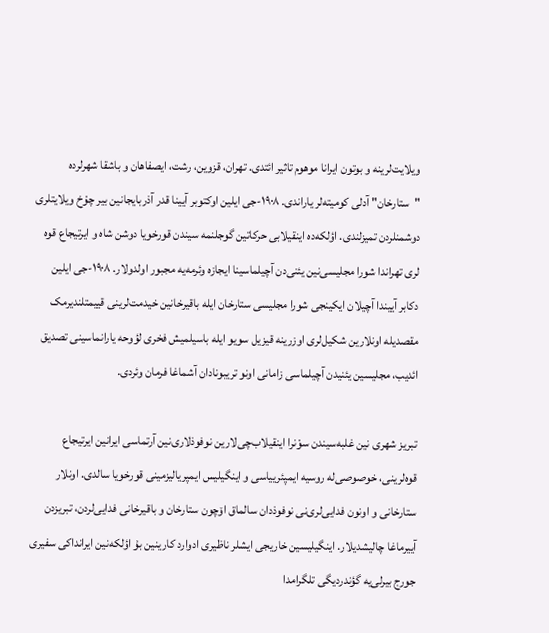ویلایت‌لرینه و بوتون ایرانا موهوم تاثیر ائتدی. تهران، قزوین، رشت، ایصفاهان و باشقا شهرلرده "ستارخان" آدلی کومیته‌لر یاراندی. ۱۹۰۸-جی ایلین اوکتوبر آیینا قدر آذربایجانین بیر چوْخ ویلایتلری دوشمنلردن تمیزلندی. اؤلکه‌ده اینقیلابی حرکاتین گوجلنمه سیندن قورخویا دوشن شاه و ایرتیجاع قوه لری تهراندا شورا مجلیسی‌نین یئنی‌دن آچیلماسینا ایجازه وئرمه‌یه مجبور اولدولار. ۱۹۰۸-جی ایلین دکابر آییندا آچیلان ایکینجی شورا مجلیسی ستارخان ایله باقیرخانین خیدمت‌لرینی قییمتلندیرمک مقصدیله اونلارین شکیل‌لری اوزرینه قیزیل سویو ایله باسیلمیش فخری لؤوحه یارانماسینی تصدیق ائدیب، مجلیسین یئنیدن آچیلماسی زامانی اونو تریبونادان آشماغا فرمان وئردی.

تبریز شهری نین غلبه‌سیندن سوْنرا اینقیلاب‌چی‌لارین نوفوذلاری‌نین آرتماسی ایرانین ایرتیجاع قوه‌لرینی، خوصوصی‌له روسیه ایمپئرییاسی و اینگیلیس ایمپریالیزمینی قورخویا سالدی. اونلار ستارخانی و اونون فدایی‌لری‌نی نوفوذدان سالماق اۆچون ستارخان و باقیرخانی فدایی‌لردن، تبریزدن آییرماغا چالیشدیلار. اینگیلیسین خاریجی ایشلر ناظیری ادوارد کارینین بۇ اؤلکه‌نین ایرانداکی سفیری جورج بیرلی‌یه گؤندردیگی تلگرامدا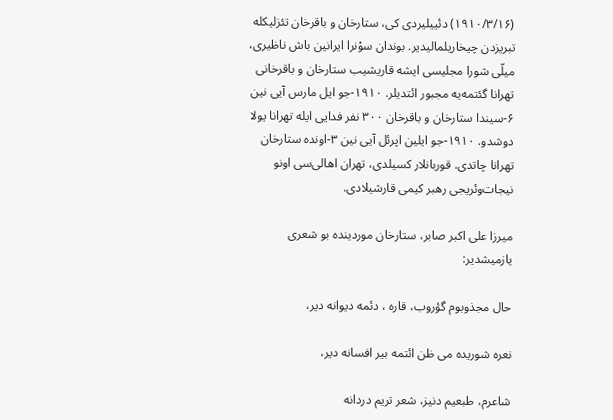(۱۹۱۰/۳/۱۶) دئییلیردی کی، ستارخان و باقرخان تئزلیکله تبریزدن چیخاریلمالیدیر. بوندان سوْنرا ایرانین باش ناظیری، میلّی شورا مجلیسی ایشه قاریشیب ستارخان و باقرخانی تهرانا گئتمه‌یه مجبور ائتدیلر. ۱۹۱۰-جو ایل مارس آیی نین ۶-سیندا ستارخان و باقرخان ۳۰۰ نفر فدایی ایله تهرانا یولا دوشدو. ۱۹۱۰-جو ایلین اپرئل آیی نین ۳-اونده ستارخان تهرانا چاتدی. قوربانلار کسیلدی، تهران اهالی‌سی اونو نیجات‌وئریجی رهبر کیمی قارشیلادی.

میرزا علی اکبر صابر، ستارخان موردینده بو شعری یازمیشدیر:

حال مجذوبوم گؤروب، قاره ، دئمه دیوانه دیر،

نعره شوریده می ظن ائتمه بیر افسانه دیر،

شاعرم، طبعیم دنیز، شعر تریم دردانه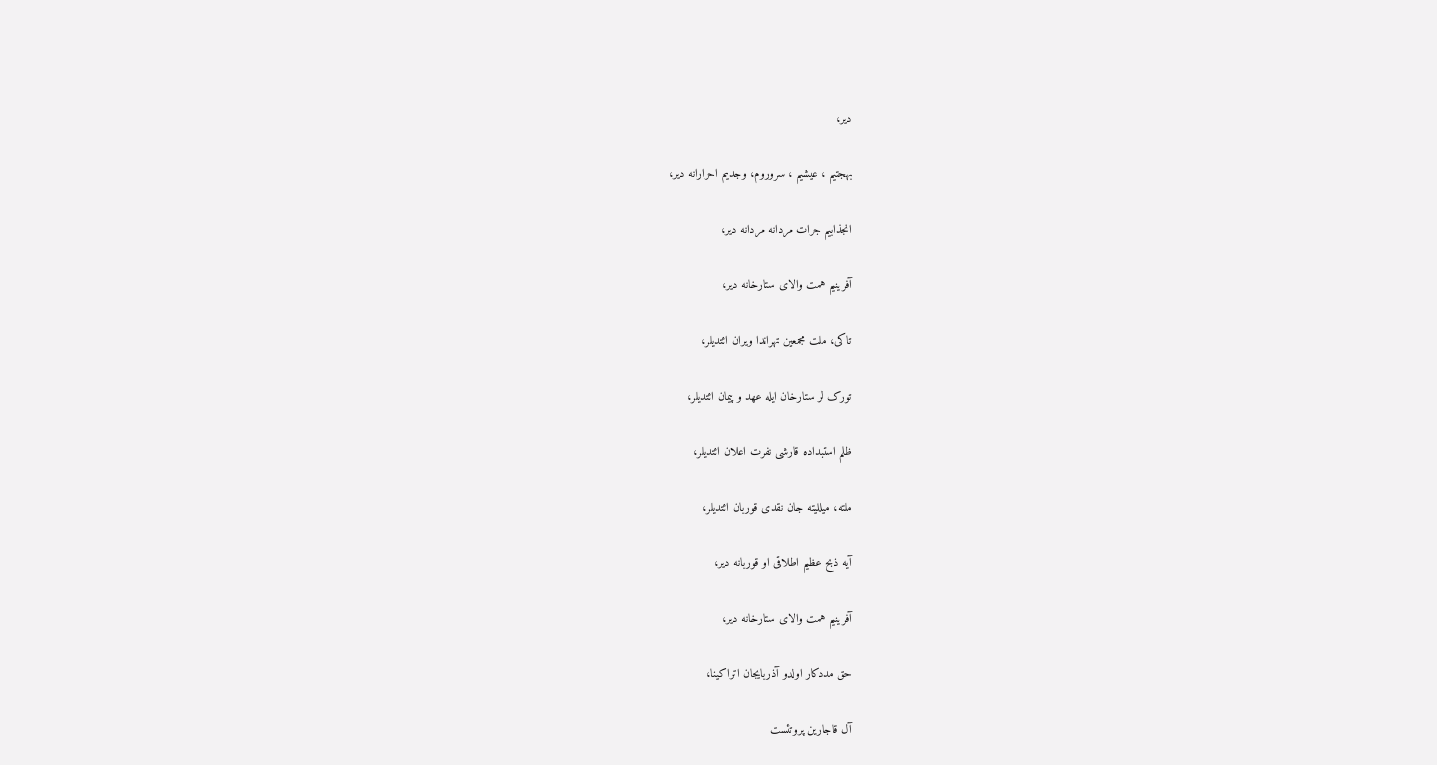دیر،

بهجتیم ، عیشیم ، سروروم، وجدیم احرارانه دیر،

انجذابیم جرات مردانه مردانه دیر،

آفرینیم همت والای ستارخانه دیر،

تاکی، ملت مجمعین تهراندا ویران ائتدیلر،

تورک لر ستارخان ایله عهد و پیمان ائتدیلر،

ظلم استبداده قارشی نفرت اعلان ائتدیلر،

ملته، میللیته جان نقدی قوربان ائتدیلر،

آیه ذبح عظیم اطلاقی او قوربانه دیر،

آفرینیم همت والای ستارخانه دیر،

حق مددکار اولدو آذربایجان اتراکینا،

آل قاجارین پروتئست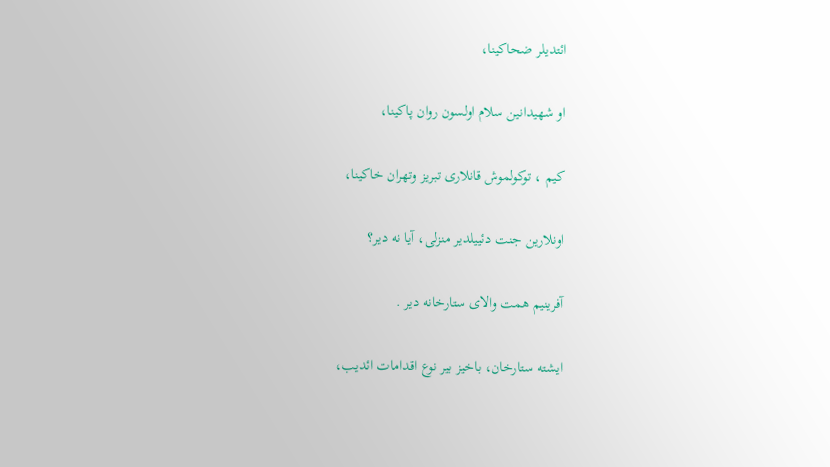ائتدیلر ضحاکینا،

او شهیدانین سلام اولسون روان پاکینا،

کیم ، توکولموش قانلاری تبریز وتهران خاکینا،

اونلارین جنت دئییلدیر منزلی، آیا نه دیر؟

آفرینیم همت والای ستارخانه دیر .

ایشته ستارخان، باخیز بیر نوع اقدامات ائدیب،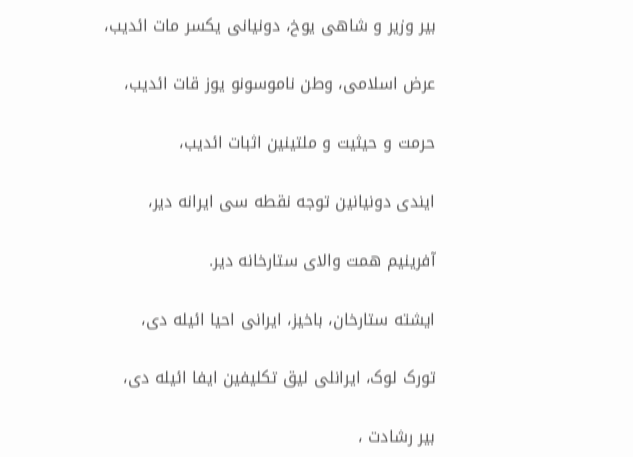بیر وزیر و شاهی یوخ، دونیانی یکسر مات ائدیب،

عرض اسلامی، وطن ناموسونو یوز قات ائدیب،

حرمت و حیثیت و ملتینین اثبات ائدیب،

ایندی دونیانین توجه نقطه سی ایرانه دیر،

آفرینیم همت والای ستارخانه دیر.

ایشته ستارخان، باخیز، ایرانی احیا ائیله دی،

تورک لوک، ایرانلی لیق تکلیفین ایفا ائیله دی،

بیر رشادت ،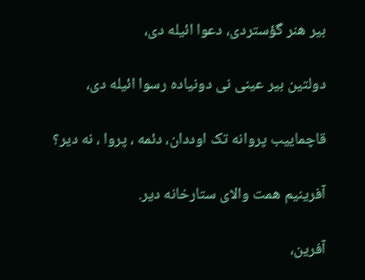بیر هنر گؤستردی، دعوا ائیله دی،

دولتین بیر عینی نی دونیاده رسوا ائیله دی،

قاچماییب پروانه تک اوددان، دئمه ، پروا ، نه دیر؟

آفرینیم همت والای ستارخانه دیر.

آفرین،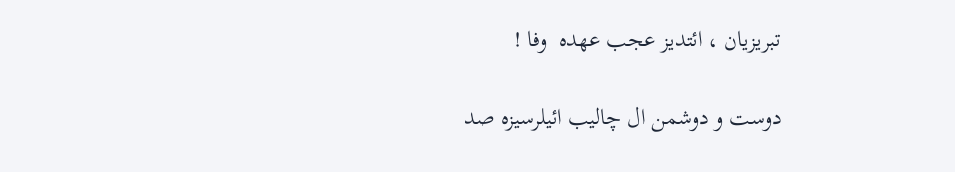تبریزیان ، ائتدیز عجب عهده  وفا !

دوست و دوشمن ال چالیب ائیلرسیزه صد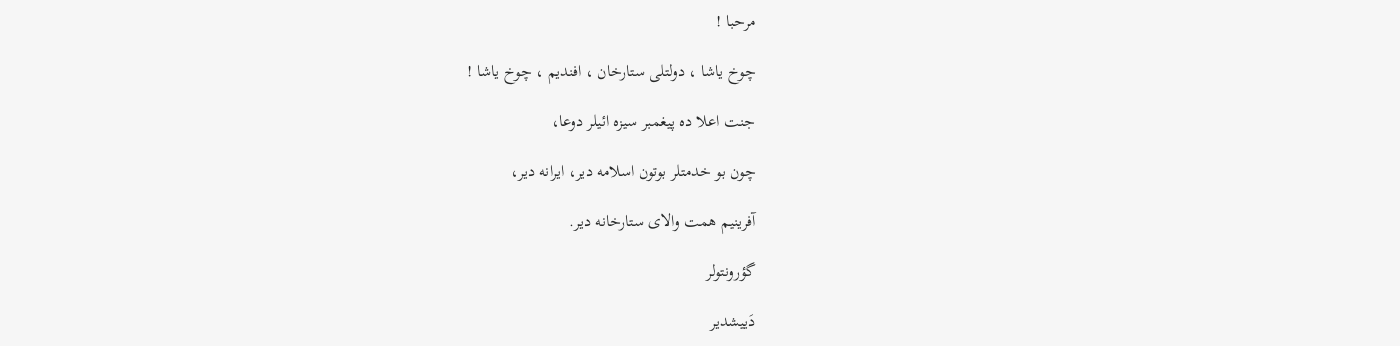مرحبا !

چوخ یاشا ، دولتلی ستارخان ، افندیم ، چوخ یاشا !

جنت اعلا ده پیغمبر سیزه ائیلر دوعا،

چون بو خدمتلر بوتون اسلامه دیر، ایرانه دیر،

آفرینیم همت والای ستارخانه دیر.

گؤرونتولر

دَییشدیر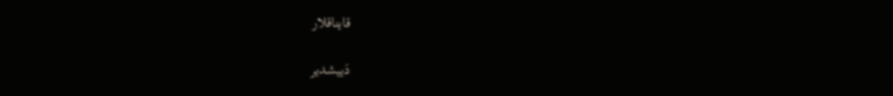قایناقلار

دَییشدیر